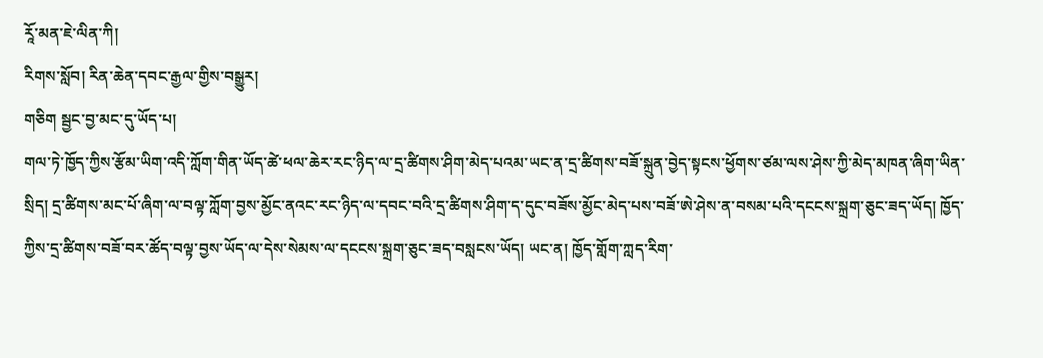རཱོ་མན་ཇེ་ལིན་ཀི།
རིགས་སློབ། རིན་ཆེན་དབང་རྒྱལ་གྱིས་བསྒྱུར།
གཅིག སྦྱང་བྱ་མང་དུ་ཡོད་པ།
གལ་ཏེ་ཁྱོད་ཀྱིས་རྩོམ་ཡིག་འདི་ཀློག་གིན་ཡོད་ཚེ་ཕལ་ཆེར་རང་ཉིད་ལ་དྲ་ཚིགས་ཤིག་མེད་པའམ་ཡང་ན་དྲ་ཚིགས་བཟོ་སྐྲུན་བྱེད་སྟངས་ཕྱོགས་ཙམ་ལས་ཤེས་ཀྱི་མེད་མཁན་ཞིག་ཡིན་སྲིད། དྲ་ཚིགས་མང་པོ་ཞིག་ལ་བལྟ་ཀློག་བྱས་མྱོང་ནའང་རང་ཉིད་ལ་དབང་བའི་དྲ་ཚིགས་ཤིག་ད་དུང་བཟོས་མྱོང་མེད་པས་བཟོ་ཨེ་ཤེས་ན་བསམ་པའི་དངངས་སྐྲག་ཅུང་ཟད་ཡོད། ཁྱོད་ཀྱིས་དྲ་ཚིགས་བཟོ་བར་ཚོད་བལྟ་བྱས་ཡོད་ལ་དེས་སེམས་ལ་དངངས་སྐྲག་ཅུང་ཟད་བསླངས་ཡོད། ཡང་ན། ཁྱོད་གློག་ཀླད་རིག་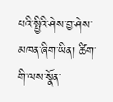པའི་སྤྱིའི་ཤེས་བྱ་ཤེས་མཁན་ཞིག་ཡིན། ཚིག་གི་ལས་སྣོན་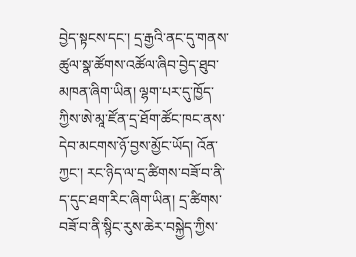བྱེད་སྟངས་དང་། དྲ་རྒྱའི་ནང་དུ་གནས་ཚུལ་སྣ་ཚོགས་འཚོལ་ཞིབ་བྱེད་ཐུབ་མཁན་ཞིག་ཡིན། ལྷག་པར་དུ་ཁྱོད་ཀྱིས་ཨེ་མཱ་ཛོན་དྲ་ཐོག་ཚོང་ཁང་ནས་དེབ་མངགས་ཉོ་བྱས་མྱོང་ཡོད། འོན་ཀྱང་། རང་ཉིད་ལ་དྲ་ཚིགས་བཟོ་བ་ནི་ད་དུང་ཐག་རིང་ཞིག་ཡིན། དྲ་ཚིགས་བཟོ་བ་ནི་སྙིང་རུས་ཆེར་བསྐྱེད་ཀྱིས་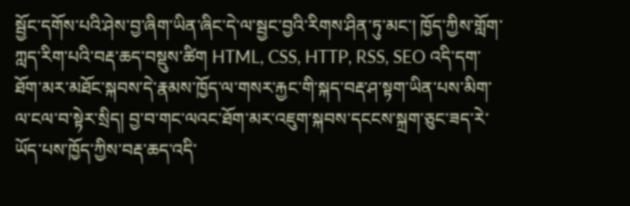སྦྱོང་དགོས་པའི་ཤེས་བྱ་ཞིག་ཡིན་ཞིང་དེ་ལ་སྦྱང་བྱའི་རིགས་ཤིན་ཏུ་མང་། ཁྱོད་ཀྱིས་གློག་ཀླད་རིག་པའི་བརྡ་ཆད་བསྡུས་ཚིག HTML, CSS, HTTP, RSS, SEO འདི་དག་ཐོག་མར་མཐོང་སྐབས་དེ་རྣམས་ཁྱོད་ལ་གསར་རྐྱང་གི་སྐད་བརྡ་ཤ་སྟག་ཡིན་པས་མིག་ལ་ངལ་བ་སྟེར་སྲིད། བྱ་བ་གང་ལའང་ཐོག་མར་འཇུག་སྐབས་དངངས་སྐྲག་ཅུང་ཟད་རེ་ཡོད་པས་ཁྱོད་ཀྱིས་བརྡ་ཆད་འདི་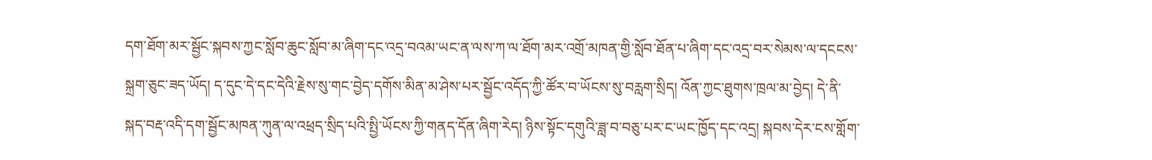དག་ཐོག་མར་སྦྱོང་སྐབས་ཀྱང་སློབ་ཆུང་སློབ་མ་ཞིག་དང་འདྲ་བའམ་ཡང་ན་ལས་ཀ་ལ་ཐོག་མར་འགྲོ་མཁན་གྱི་སློབ་ཐོན་པ་ཞིག་དང་འདྲ་བར་སེམས་ལ་དངངས་སྐྲག་ཅུང་ཟད་ཡོད། ད་དུང་དེ་དང་དེའི་རྗེས་སུ་གང་བྱེད་དགོས་མིན་མ་ཤེས་པར་སྦྱོང་འདོད་ཀྱི་ཚོར་བ་ཡོངས་སུ་བརླག་སྲིད། འོན་ཀྱང་ཐུགས་ཁྲལ་མ་བྱེད། དེ་ནི་སྐད་བརྡ་འདི་དག་སྦྱོང་མཁན་ཀུན་ལ་འཕྲད་སྲིད་པའི་སྤྱི་ཡོངས་ཀྱི་གནད་དོན་ཞིག་རེད། ཉིས་སྟོང་དགུའི་ཟླ་བ་བཅུ་པར་ང་ཡང་ཁྱོད་དང་འདྲ། སྐབས་དེར་ངས་གློག་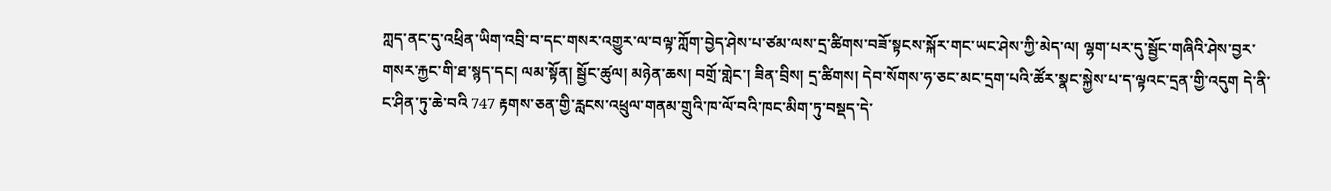ཀླད་ནང་དུ་འཕྲིན་ཡིག་འབྲི་བ་དང་གསར་འགྱུར་ལ་བལྟ་ཀློག་བྱེད་ཤེས་པ་ཙམ་ལས་དྲ་ཚིགས་བཟོ་སྟངས་སྐོར་གང་ཡང་ཤེས་ཀྱི་མེད་ལ། ལྷག་པར་དུ་སྦྱོང་གཞིའི་ཤེས་བྱར་གསར་རྐྱང་གི་ཐ་སྙད་དང། ལམ་སྟོན། སྦྱོང་ཚུལ། མཉེན་ཆས། བགྲོ་གླེང་། ཟིན་བྲིས། དྲ་ཚིགས། དེབ་སོགས་ཧ་ཅང་མང་དྲག་པའི་ཚོར་སྣང་སྐྱེས་པ་ད་ལྟའང་དྲན་གྱི་འདུག དེ་ནི་ང་ཤིན་ཏུ་ཆེ་བའི 747 རྟགས་ཅན་གྱི་རླངས་འཕྲུལ་གནམ་གྲུའི་ཁ་ལོ་བའི་ཁང་མིག་ཏུ་བསྡད་དེ་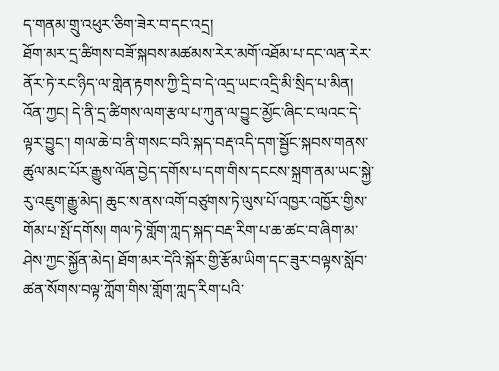ད་གནམ་གྲུ་འཕུར་ཅིག་ཟེར་བ་དང་འདྲ།
ཐོག་མར་དྲ་ཚིགས་བཟོ་སྐབས་མཚམས་རེར་མགོ་འཐོམ་པ་དང་ལན་རེར་ནོར་ཏེ་རང་ཉིད་ལ་གླེན་རྟགས་ཀྱི་དྲི་བ་དེ་འདྲ་ཡང་འདྲི་མི་སྲིད་པ་མིན། འོན་ཀྱང། དེ་ནི་དྲ་ཚིགས་ལག་རྩལ་པ་ཀུན་ལ་བྱུང་མྱོང་ཞིང་ང་ལའང་དེ་ལྟར་བྱུང་། གལ་ཆེ་བ་ནི་གསང་བའི་སྐད་བརྡ་འདི་དག་སྦྱོང་སྐབས་གནས་ཚུལ་མང་པོར་རྒྱུས་ལོན་བྱེད་དགོས་པ་དག་གིས་དངངས་སྐྲག་ནམ་ཡང་སྐྱེ་རུ་འཇུག་རྒྱུ་མེད། ཆུང་ས་ནས་འགོ་བཙུགས་ཏེ་ལུས་པོ་འཁྱར་འཁྱོར་གྱིས་གོམ་པ་སྤོ་དགོས། གལ་ཏེ་གློག་ཀླད་སྐད་བརྡ་རིག་པ་ཆ་ཚང་བ་ཞིག་མ་ཤེས་ཀྱང་སྐྱོན་མེད། ཐོག་མར་དེའི་སྐོར་གྱི་རྩོམ་ཡིག་དང་ཟུར་བལྟས་སློབ་ཚན་སོགས་བལྟ་ཀློག་གིས་གློག་ཀླད་རིག་པའི་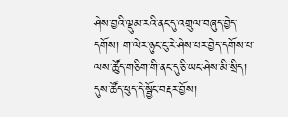ཤེས་བྱའི་ལྡུམ་རའི་ནང་དུ་འགྲུལ་བཞུད་བྱེད་དགོས། ག་ལེར་ཉུང་ངུ་རེ་ཤེས་པར་བྱེད་དགོས་པ་ལས་ཚོུད་གཅིག་གི་ནང་དུ་ཅི་ཡང་ཤེས་མི་སྲིད། དུས་ཚོད་ཕུད་དེ་སྦྱོང་བརྡར་བྱོས།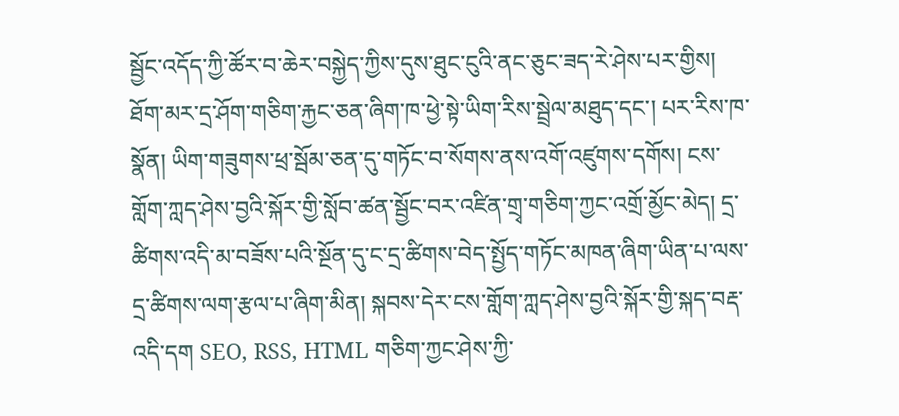སྦྱོང་འདོད་ཀྱི་ཚོར་བ་ཆེར་བསྐྱེད་ཀྱིས་དུས་ཐུང་ངུའི་ནང་ཅུང་ཟད་རེ་ཤེས་པར་གྱིས། ཐོག་མར་དྲ་ཤོག་གཅིག་རྐྱང་ཅན་ཞིག་ཁ་ཕྱེ་སྟེ་ཡིག་རིས་སྦྲེལ་མཐུད་དང་། པར་རིས་ཁ་སྣོན། ཡིག་གཟུགས་ཕྲ་སྦོམ་ཅན་དུ་གཏོང་བ་སོགས་ནས་འགོ་འཛུགས་དགོས། ངས་གློག་ཀླད་ཤེས་བྱའི་སྐོར་གྱི་སློབ་ཚན་སྦྱོང་བར་འཛིན་གྲྭ་གཅིག་ཀྱང་འགྲོ་མྱོང་མེད། དྲ་ཚིགས་འདི་མ་བཟོས་པའི་སྔོན་དུ་ང་དྲ་ཚིགས་བེད་སྤྱོད་གཏོང་མཁན་ཞིག་ཡིན་པ་ལས་དྲ་ཚིགས་ལག་རྩལ་པ་ཞིག་མིན། སྐབས་དེར་ངས་གློག་ཀླད་ཤེས་བྱའི་སྐོར་གྱི་སྐད་བརྡ་འདི་དག SEO, RSS, HTML གཅིག་ཀྱང་ཤེས་ཀྱི་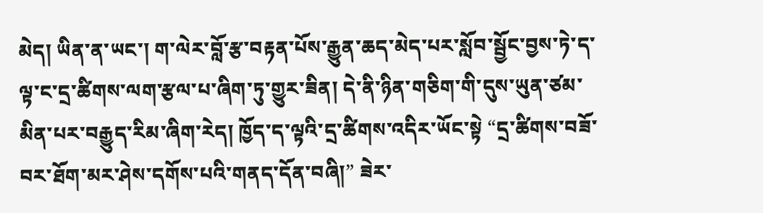མེད། ཡིན་ན་ཡང་། ག་ལེར་བློ་རྩ་བརྟན་པོས་རྒྱུན་ཆད་མེད་པར་སློབ་སྦྱོང་བྱས་ཏེ་ད་ལྟ་ང་དྲ་ཚིགས་ལག་རྩལ་པ་ཞིག་ཏུ་གྱུར་ཟིན། དེ་ནི་ཉིན་གཅིག་གི་དུས་ཡུན་ཙམ་མིན་པར་བརྒྱུད་རིམ་ཞིག་རེད། ཁྱོད་ད་ལྟའི་དྲ་ཚིགས་འདིར་ཡོང་སྟེ “དྲ་ཚིགས་བཟོ་བར་ཐོག་མར་ཤེས་དགོས་པའི་གནད་དོན་བཞི།” ཟེར་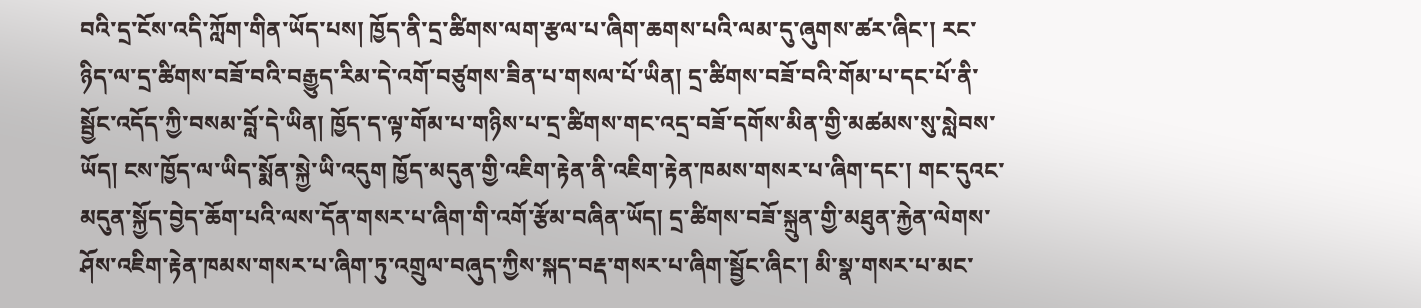བའི་དྲ་ངོས་འདི་ཀློག་གིན་ཡོད་པས། ཁྱོད་ནི་དྲ་ཚིགས་ལག་རྩལ་པ་ཞིག་ཆགས་པའི་ལམ་དུ་ཞུགས་ཚར་ཞིང་། རང་ཉིད་ལ་དྲ་ཚིགས་བཟོ་བའི་བརྒྱུད་རིམ་དེ་འགོ་བཙུགས་ཟིན་པ་གསལ་པོ་ཡིན། དྲ་ཚིགས་བཟོ་བའི་གོམ་པ་དང་པོ་ནི་སྦྱོང་འདོད་ཀྱི་བསམ་བློ་དེ་ཡིན། ཁྱོད་ད་ལྟ་གོམ་པ་གཉིས་པ་དྲ་ཚིགས་གང་འདྲ་བཟོ་དགོས་མིན་གྱི་མཚམས་སུ་སླེབས་ཡོད། ངས་ཁྱོད་ལ་ཡིད་སྨོན་སྐྱེ་ཡི་འདུག ཁྱོད་མདུན་གྱི་འཇིག་རྟེན་ནི་འཇིག་རྟེན་ཁམས་གསར་པ་ཞིག་དང་། གང་དུའང་མདུན་སྐྱོད་བྱེད་ཆོག་པའི་ལས་དོན་གསར་པ་ཞིག་གི་འགོ་རྩོམ་བཞིན་ཡོད། དྲ་ཚིགས་བཟོ་སྐྲུན་གྱི་མཐུན་རྐྱེན་ལེགས་ཤོས་འཇིག་རྟེན་ཁམས་གསར་པ་ཞིག་ཏུ་འགྲུལ་བཞུད་ཀྱིས་སྐད་བརྡ་གསར་པ་ཞིག་སྦྱོང་ཞིང་། མི་སྣ་གསར་པ་མང་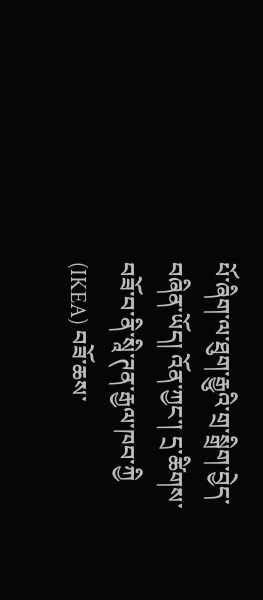པོ་ཞིག་ལ་ཐུག་རྒྱུའི་གྲ་སྒྲིག་བྱེད་བཞིན་ཡོད། འོན་ཀྱང་། དྲ་ཚིགས་བཟོ་བ་ནི་སཱི་ཊན་རྒྱལ་ཁབ་ཀྱི (IKEA) བཟོ་ཆས་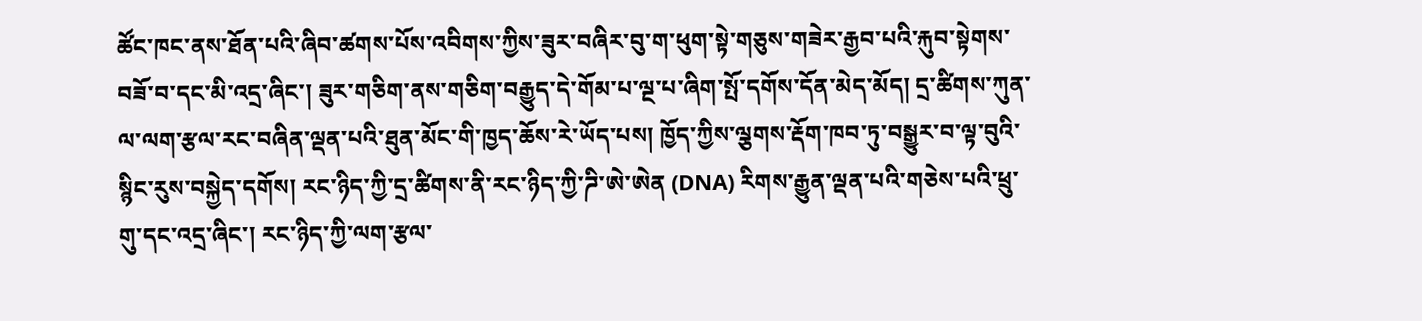ཚོང་ཁང་ནས་ཐོན་པའི་ཞིབ་ཚགས་པོས་འབིགས་ཀྱིས་ཟུར་བཞིར་བུ་ག་ཕུག་སྟེ་གཅུས་གཟེར་རྒྱབ་པའི་རྐུབ་སྟེགས་བཟོ་བ་དང་མི་འདྲ་ཞིང་། ཟུར་གཅིག་ནས་གཅིག་བརྒྱུད་དེ་གོམ་པ་ལྔ་པ་ཞིག་སྤོ་དགོས་དོན་མེད་མོད། དྲ་ཚིགས་ཀུན་ལ་ལག་རྩལ་རང་བཞིན་ལྡན་པའི་ཐུན་མོང་གི་ཁྱད་ཆོས་རེ་ཡོད་པས། ཁྱོད་ཀྱིས་ལྕགས་རྡོག་ཁབ་ཏུ་བསྒྱུར་བ་ལྟ་བུའི་སྙིང་རུས་བསྐྱེད་དགོས། རང་ཉིད་ཀྱི་དྲ་ཚིགས་ནི་རང་ཉིད་ཀྱི་ཌི་ཨེ་ཨེན (DNA) རིགས་རྒྱུན་ལྡན་པའི་གཅེས་པའི་ཕྲུ་གུ་དང་འདྲ་ཞིང་། རང་ཉིད་ཀྱི་ལག་རྩལ་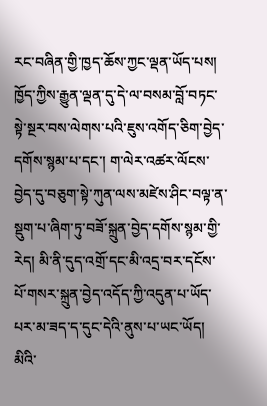རང་བཞིན་གྱི་ཁྱད་ཆོས་ཀྱང་ལྡན་ཡོད་པས། ཁྱོད་ཀྱིས་རྒྱུན་ལྡན་དུ་དེ་ལ་བསམ་བློ་བཏང་སྟེ་སྔར་བས་ལེགས་པའི་ཇུས་འགོད་ཅིག་བྱེད་དགོས་སྙམ་པ་དང་། ག་ལེར་འཚར་ལོངས་བྱེད་དུ་བཅུག་སྟེ་ཀུན་ལས་མཛེས་ཤིང་བལྟ་ན་སྡུག་པ་ཞིག་ཏུ་བཟོ་སྐྲུན་བྱེད་དགོས་སྙམ་གྱི་རེད། མི་ནི་དུད་འགྲོ་དང་མི་འདྲ་བར་དངོས་པོ་གསར་སྐྲུན་བྱེད་འདོད་ཀྱི་འདུན་པ་ཡོད་པར་མ་ཟད་ད་དུང་དེའི་ནུས་པ་ཡང་ཡོད། མིའི་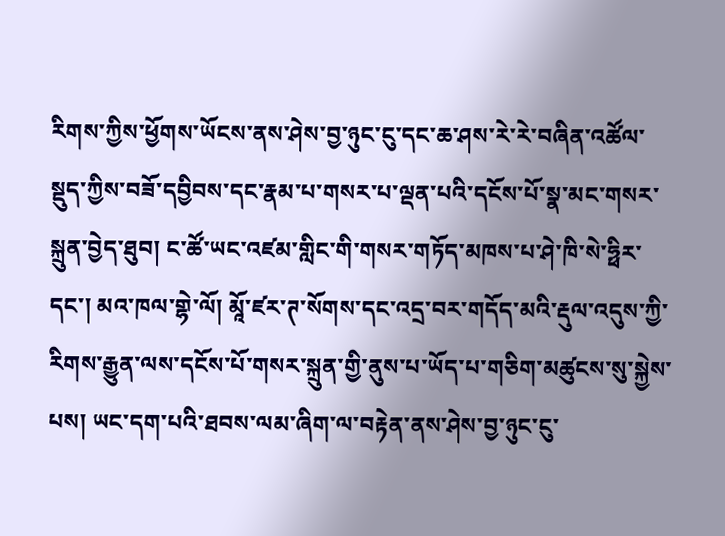རིགས་ཀྱིས་ཕྱོགས་ཡོངས་ནས་ཤེས་བྱ་ཉུང་ངུ་དང་ཆ་ཤས་རེ་རེ་བཞིན་འཚོལ་སྡུད་ཀྱིས་བཟོ་དབྱིབས་དང་རྣམ་པ་གསར་པ་ལྡན་པའི་དངོས་པོ་སྣ་མང་གསར་སྐྲུན་བྱེད་ཐུབ། ང་ཚོ་ཡང་འཛམ་གླིང་གི་གསར་གཏོད་མཁས་པ་ཤེ་ཁི་སེ་ཧྥིར་དང་། མའ་ཁལ་གྷེ་ལོ། མཱོ་ཛར་ཊ་སོགས་དང་འདྲ་བར་གདོད་མའི་རྡུལ་འདུས་ཀྱི་རིགས་རྒྱུན་ལས་དངོས་པོ་གསར་སྐྲུན་གྱི་ནུས་པ་ཡོད་པ་གཅིག་མཚུངས་སུ་སྐྱེས་པས། ཡང་དག་པའི་ཐབས་ལམ་ཞིག་ལ་བརྟེན་ནས་ཤེས་བྱ་ཉུང་ངུ་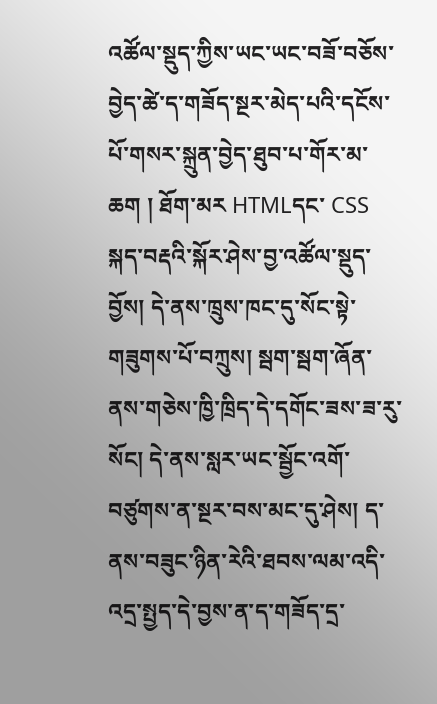འཚོལ་སྡུད་ཀྱིས་ཡང་ཡང་བཟོ་བཅོས་བྱེད་ཚེ་ད་གཟོད་སྔར་མེད་པའི་དངོས་པོ་གསར་སྐྲུན་བྱེད་ཐུབ་པ་གོར་མ་ཆག ། ཐོག་མར HTMLདང་ CSS སྐད་བརྡའི་སྐོར་ཤེས་བྱ་འཚོལ་སྡུད་བྱོས། དེ་ནས་ཁྲུས་ཁང་དུ་སོང་སྟེ་གཟུགས་པོ་བཀྲུས། སྦག་སྦག་ཞོན་ནས་གཅེས་ཁྱི་ཁྲིད་དེ་དགོང་ཟས་ཟ་རུ་སོང། དེ་ནས་སླར་ཡང་སྦྱོང་འགོ་བཙུགས་ན་སྔར་བས་མང་དུ་ཤེས། ད་ནས་བཟུང་ཉིན་རེའི་ཐབས་ལམ་འདི་འདྲ་སྤྱད་དེ་བྱས་ན་ད་གཟོད་དྲ་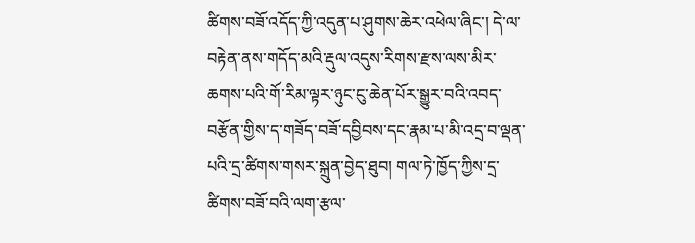ཚིགས་བཟོ་འདོད་ཀྱི་འདུན་པ་ཤུགས་ཆེར་འཕེལ་ཞིང་། དེ་ལ་བརྟེན་ནས་གདོད་མའི་རྡུལ་འདུས་རིགས་རྫས་ལས་མིར་ཆགས་པའི་གོ་རིམ་ལྟར་ཉུང་ངུ་ཆེན་པོར་སྒྱུར་བའི་འབད་བརྩོན་གྱིས་ད་གཟོད་བཟོ་དབྱིབས་དང་རྣམ་པ་མི་འདྲ་བ་ལྡན་པའི་དྲ་ཚིགས་གསར་སྐྲུན་བྱེད་ཐུབ། གལ་ཏེ་ཁྱོད་ཀྱིས་དྲ་ཚིགས་བཟོ་བའི་ལག་རྩལ་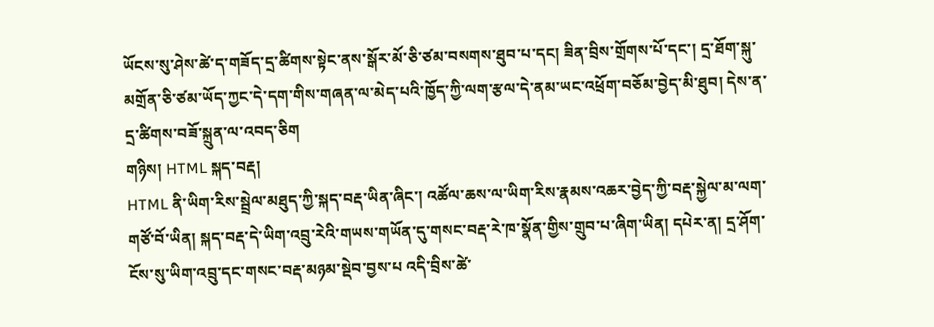ཡོངས་སུ་ཤེས་ཚེ་ད་གཟོད་དྲ་ཚིགས་སྟེང་ནས་སྒོར་མོ་ཅི་ཙམ་བསགས་ཐུབ་པ་དང། ཟིན་བྲིས་གྲོགས་པོ་དང་། དྲ་ཐོག་སྐུ་མགྲོན་ཅི་ཙམ་ཡོད་ཀྱང་དེ་དག་གིས་གཞན་ལ་མེད་པའི་ཁྱོད་ཀྱི་ལག་རྩལ་དེ་ནམ་ཡང་འཕྲོག་བཅོམ་བྱེད་མི་ཐུབ། དེས་ན་དྲ་ཚིགས་བཟོ་སྐྲུན་ལ་འབད་ཅིག
གཉིས། HTML སྐད་བརྡ།
HTML ནི་ཡིག་རིས་སྦྲེལ་མཐུད་ཀྱི་སྐད་བརྡ་ཡིན་ཞིང་། འཚོལ་ཆས་ལ་ཡིག་རིས་རྣམས་འཆར་བྱེད་ཀྱི་བརྡ་སྐྱེལ་མ་ལག་གཙོ་བོ་ཡིན། སྐད་བརྡ་དེ་ཡིག་འབྲུ་རེའི་གཡས་གཡོན་དུ་གསང་བརྡ་རེ་ཁ་སྣོན་གྱིས་གྲུབ་པ་ཞིག་ཡིན། དཔེར་ན། དྲ་ཤོག་ངོས་སུ་ཡིག་འབྲུ་དང་གསང་བརྡ་མཉམ་སྡེབ་བྱས་པ འདི་བྲིས་ཚེ་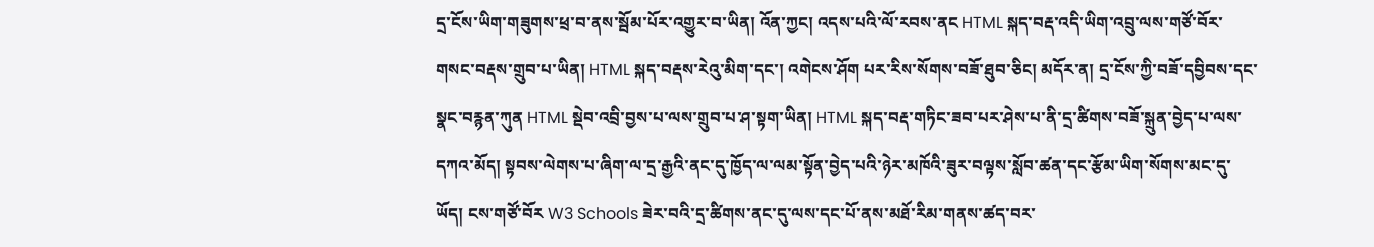དྲ་ངོས་ཡིག་གཟུགས་ཕྲ་བ་ནས་སྦོམ་པོར་འགྱུར་བ་ཡིན། འོན་ཀྱང། འདས་པའི་ལོ་རབས་ནང HTML སྐད་བརྡ་འདི་ཡིག་འབྲུ་ལས་གཙོ་བོར་གསང་བརྡས་གྲུབ་པ་ཡིན། HTML སྐད་བརྡས་རེའུ་མིག་དང་། འགེངས་ཤོག པར་རིས་སོགས་བཟོ་ཐུབ་ཅིང། མདོར་ན། དྲ་ངོས་ཀྱི་བཟོ་དབྱིབས་དང་སྣང་བརྙན་ཀུན HTML སྡེབ་འབྲི་བྱས་པ་ལས་གྲུབ་པ་ཤ་སྟག་ཡིན། HTML སྐད་བརྡ་གཏིང་ཟབ་པར་ཤེས་པ་ནི་དྲ་ཚིགས་བཟོ་སྐྲུན་བྱེད་པ་ལས་དཀའ་མོད། སྟབས་ལེགས་པ་ཞིག་ལ་དྲ་རྒྱའི་ནང་དུ་ཁྱོད་ལ་ལམ་སྟོན་བྱེད་པའི་ཉེར་མཁོའི་ཟུར་བལྟས་སློབ་ཚན་དང་རྩོམ་ཡིག་སོགས་མང་དུ་ཡོད། ངས་གཙོ་བོར W3 Schools ཟེར་བའི་དྲ་ཚིགས་ནང་དུ་ལས་དང་པོ་ནས་མཐོ་རིམ་གནས་ཚད་བར་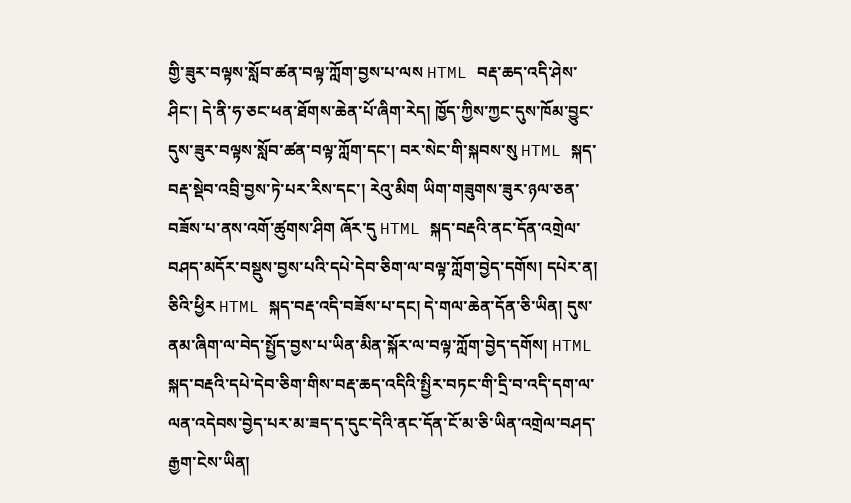གྱི་ཟུར་བལྟས་སློབ་ཚན་བལྟ་ཀློག་བྱས་པ་ལས HTML བརྡ་ཆད་འདི་ཤེས་ཤིང་། དེ་ནི་ཧ་ཅང་ཕན་ཐོགས་ཆེན་པོ་ཞིག་རེད། ཁྱོད་ཀྱིས་ཀྱང་དུས་ཁོམ་བྱུང་དུས་ཟུར་བལྟས་སློབ་ཚན་བལྟ་ཀློག་དང་། བར་སེང་གི་སྐབས་སུ HTML སྐད་བརྡ་སྡེབ་འབྲི་བྱས་ཏེ་པར་རིས་དང་། རེའུ་མིག ཡིག་གཟུགས་ཟུར་ཉལ་ཅན་བཟོས་པ་ནས་འགོ་ཚུགས་ཤིག ཞོར་དུ HTML སྐད་བརྡའི་ནང་དོན་འགྲེལ་བཤད་མདོར་བསྡུས་བྱས་པའི་དཔེ་དེབ་ཅིག་ལ་བལྟ་ཀློག་བྱེད་དགོས། དཔེར་ན། ཅིའི་ཕྱིར HTML སྐད་བརྡ་འདི་བཟོས་པ་དང། དེ་གལ་ཆེན་དོན་ཅི་ཡིན། དུས་ནམ་ཞིག་ལ་བེད་སྤྱོད་བྱས་པ་ཡིན་མིན་སྐོར་ལ་བལྟ་ཀློག་བྱེད་དགོས། HTML སྐད་བརྡའི་དཔེ་དེབ་ཅིག་གིས་བརྡ་ཆད་འདིའི་སྤྱིར་བཏང་གི་དྲི་བ་འདི་དག་ལ་ལན་འདེབས་བྱེད་པར་མ་ཟད་ད་དུང་དེའི་ནང་དོན་ངོ་མ་ཅི་ཡིན་འགྲེལ་བཤད་རྒྱག་ངེས་ཡིན།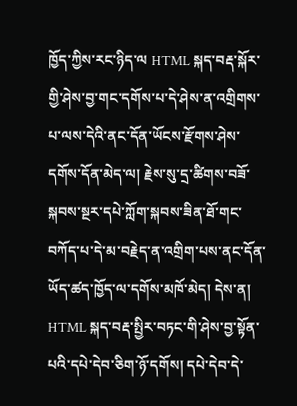ཁྱོད་ཀྱིས་རང་ཉིད་ལ HTML སྐད་བརྡ་སྐོར་གྱི་ཤེས་བྱ་གང་དགོས་པ་དེ་ཤེས་ན་འགྲིགས་པ་ལས་དེའི་ནང་དོན་ཡོངས་རྫོགས་ཤེས་དགོས་དོན་མེད་ལ། རྗེས་སུ་དྲ་ཚིགས་བཟོ་སྐབས་སྔར་དཔེ་ཀློག་སྐབས་ཟིན་ཐོ་གང་བཀོད་པ་དེ་མ་བརྗེད་ན་འགྲིག་པས་ནང་དོན་ཡོད་ཚད་ཁྱོད་ལ་དགོས་མཁོ་མེད། དེས་ན། HTML སྐད་བརྡ་སྤྱིར་བཏང་གི་ཤེས་བྱ་སྟོན་པའི་དཔེ་དེབ་ཅིག་ཉོ་དགོས། དཔེ་དེབ་དེ་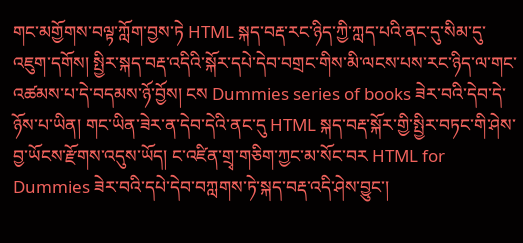གང་མགྱོགས་བལྟ་ཀློག་བྱས་ཏེ HTML སྐད་བརྡ་རང་ཉིད་ཀྱི་ཀླད་པའི་ནང་དུ་སིམ་དུ་འཇུག་དགོས། སྤྱིར་སྐད་བརྡ་འདིའི་སྐོར་དཔེ་དེབ་བགྲང་གིས་མི་ལངས་པས་རང་ཉིད་ལ་གང་འཚམས་པ་དེ་བདམས་ཉོ་བྱོས། ངས Dummies series of books ཟེར་བའི་དེབ་དེ་ཉོས་པ་ཡིན། གང་ཡིན་ཟེར་ན་དེབ་དེའི་ནང་དུ HTML སྐད་བརྡ་སྐོར་གྱི་སྤྱིར་བཏང་གི་ཤེས་བྱ་ཡོངས་རྫོགས་འདུས་ཡོད། ང་འཛིན་གྲྭ་གཅིག་ཀྱང་མ་སོང་བར HTML for Dummies ཟེར་བའི་དཔེ་དེབ་བཀླགས་ཏེ་སྐད་བརྡ་འདི་ཤེས་བྱུང་།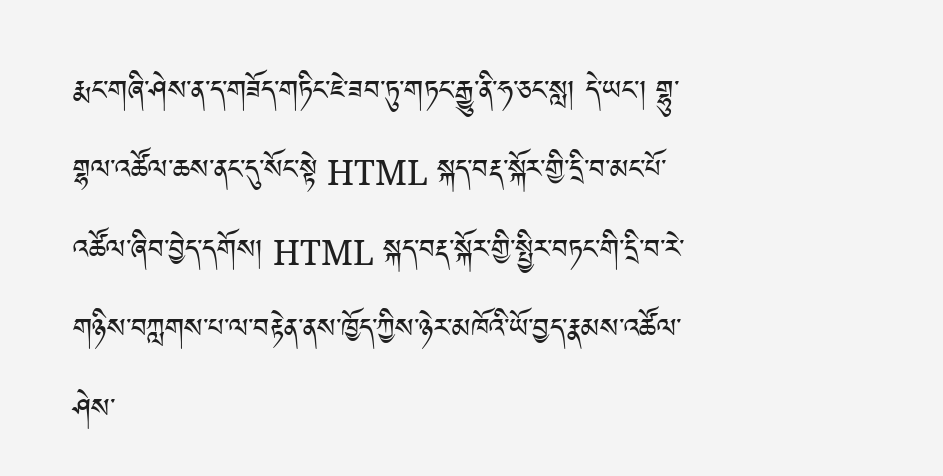རྨང་གཞི་ཤེས་ན་ད་གཟོད་གཏིང་ཇེ་ཟབ་ཏུ་གཏང་རྒྱུ་ནི་ཧ་ཅང་སླ། དེ་ཡང་། གྷུ་གྷལ་འཚོལ་ཆས་ནང་དུ་སོང་སྟེ HTML སྐད་བརྡ་སྐོར་གྱི་དྲི་བ་མང་པོ་འཚོལ་ཞིབ་བྱེད་དགོས། HTML སྐད་བརྡ་སྐོར་གྱི་སྤྱིར་བཏང་གི་དྲི་བ་རེ་གཉིས་བཀླགས་པ་ལ་བརྟེན་ནས་ཁྱོད་ཀྱིས་ཉེར་མཁོའི་ཡོ་བྱད་རྣམས་འཚོལ་ཤེས་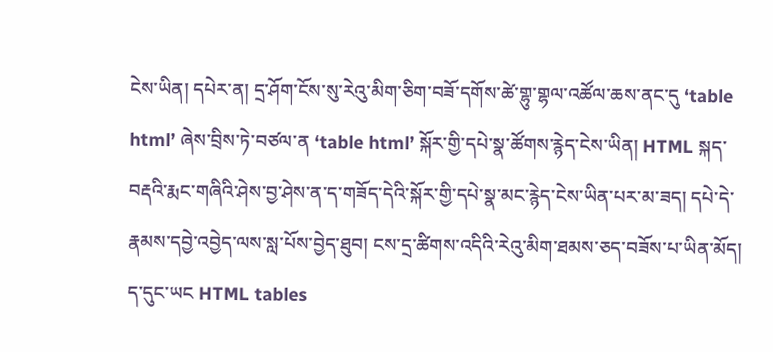ངེས་ཡིན། དཔེར་ན། དྲ་ཤོག་ངོས་སུ་རེའུ་མིག་ཅིག་བཟོ་དགོས་ཚེ་གྷུ་གྷལ་འཚོལ་ཆས་ནང་དུ ‘table html’ ཞེས་བྲིས་ཏེ་བཙལ་ན ‘table html’ སྐོར་གྱི་དཔེ་སྣ་ཚོགས་རྙེད་ངེས་ཡིན། HTML སྐད་བརྡའི་རྨང་གཞིའི་ཤེས་བྱ་ཤེས་ན་ད་གཟོད་དེའི་སྐོར་གྱི་དཔེ་སྣ་མང་རྙེད་ངེས་ཡིན་པར་མ་ཟད། དཔེ་དེ་རྣམས་དབྱེ་འབྱེད་ལས་སླ་པོས་བྱེད་ཐུབ། ངས་དྲ་ཚིགས་འདིའི་རེའུ་མིག་ཐམས་ཅད་བཟོས་པ་ཡིན་མོད། ད་དུང་ཡང HTML tables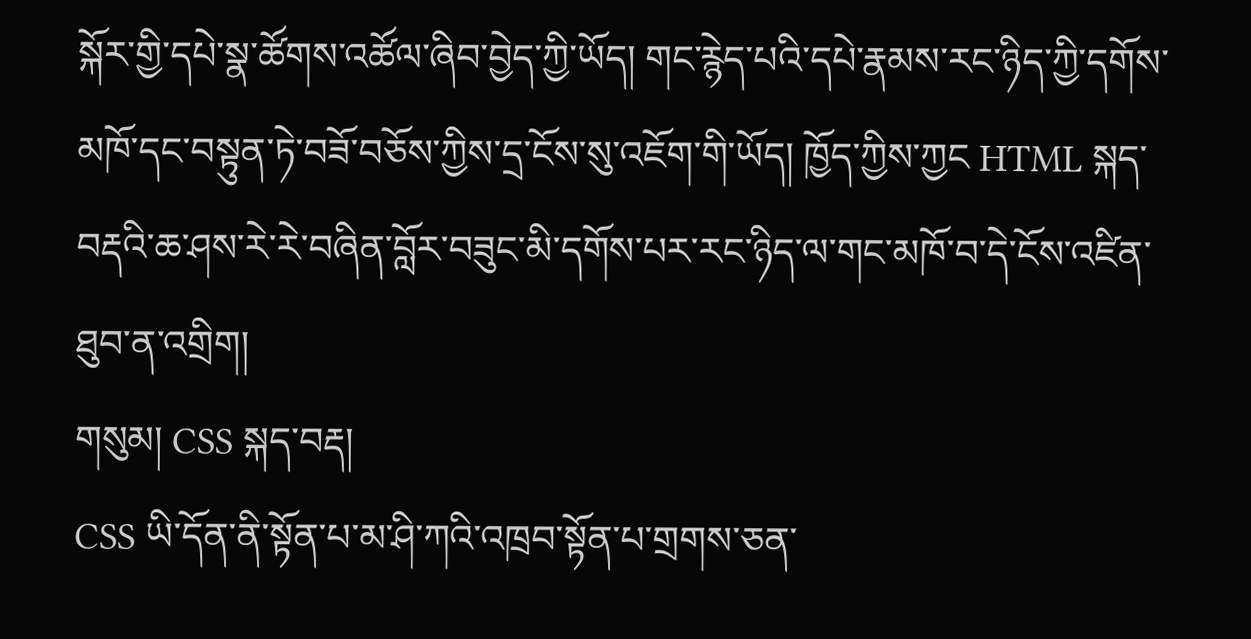སྐོར་གྱི་དཔེ་སྣ་ཚོགས་འཚོལ་ཞིབ་བྱེད་ཀྱི་ཡོད། གང་རྙེད་པའི་དཔེ་རྣམས་རང་ཉིད་ཀྱི་དགོས་མཁོ་དང་བསྟུན་ཏེ་བཟོ་བཅོས་ཀྱིས་དྲ་ངོས་སུ་འཇོག་གི་ཡོད། ཁྱོད་ཀྱིས་ཀྱང HTML སྐད་བརྡའི་ཆ་ཤས་རེ་རེ་བཞིན་བློར་བཟུང་མི་དགོས་པར་རང་ཉིད་ལ་གང་མཁོ་བ་དེ་ངོས་འཛིན་ཐུབ་ན་འགྲིག།
གསུམ། CSS སྐད་བརྡ།
CSS ཡི་དོན་ནི་སྟོན་པ་མ་ཤི་ཀའི་འཁྲབ་སྟོན་པ་གྲགས་ཅན་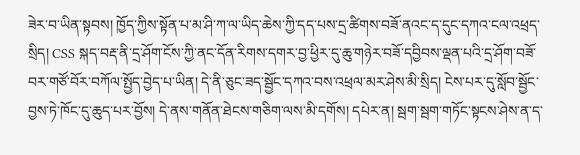ཟེར་བ་ཡིན་སྟབས། ཁྱོད་ཀྱིས་སྟོན་པ་མ་ཤི་ཀ་ལ་ཡིད་ཆེས་ཀྱི་དད་པས་དྲ་ཚིགས་བཟོ་ནའང་ད་དུང་དཀའ་ངལ་འཕྲད་སྲིད། CSS སྐད་བརྡ་ནི་དྲ་ཤོག་ངོས་ཀྱི་ནང་དོན་རིགས་དགར་བྱ་ཕྱིར་དུ་ཆུ་གཉེར་བཟོ་དབྱིབས་ལྡན་པའི་དྲ་ཤོག་བཟོ་བར་གཙོ་བོར་བཀོལ་སྤྱོད་བྱེད་པ་ཡིན། དེ་ནི་ཅུང་ཟད་སྦྱོང་དཀའ་བས་འཕྲལ་མར་ཤེས་མི་སྲིད། ངེས་པར་དུ་སློབ་སྦྱོང་བྱས་ཏེ་ཁོང་དུ་ཆུད་པར་བྱོས། དེ་ནས་གནོན་ཐེངས་གཅིག་ལས་མི་དགོས། དཔེར་ན། སྦག་སྦག་གཏོང་སྟངས་ཤེས་ན་ད་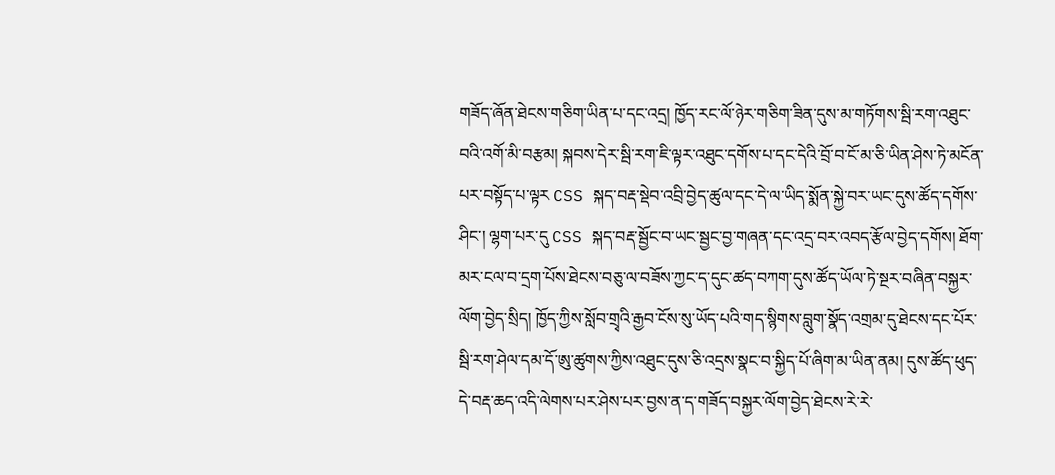གཟོད་ཞོན་ཐེངས་གཅིག་ཡིན་པ་དང་འདྲ། ཁྱོད་རང་ལོ་ཉེར་གཅིག་ཟིན་དུས་མ་གཏོགས་སྦི་རག་འཐུང་བའི་འགོ་མི་བརྩམ། སྐབས་དེར་སྦི་རག་ཇི་ལྟར་འཐུང་དགོས་པ་དང་དེའི་བྲོ་བ་ངོ་མ་ཅི་ཡིན་ཤེས་ཏེ་མངོན་པར་བསྟོད་པ་ལྟར CSS སྐད་བརྡ་སྡེབ་འབྲི་བྱེད་ཚུལ་དང་དེ་ལ་ཡིད་སྨོན་སྐྱེ་བར་ཡང་དུས་ཚོད་དགོས་ཤིང་། ལྷག་པར་དུ CSS སྐད་བརྡ་སྦྱོང་བ་ཡང་སྦྱང་བྱ་གཞན་དང་འདྲ་བར་འབད་རྩོལ་བྱེད་དགོས། ཐོག་མར་ངལ་བ་དྲག་པོས་ཐེངས་བཅུ་ལ་བཟོས་ཀྱང་ད་དུང་ཚད་བཀག་དུས་ཚོད་ཡོལ་ཏེ་སྔར་བཞིན་བསྐྱར་ལོག་བྱེད་སྲིད། ཁྱོད་ཀྱིས་སློབ་གྲྭའི་རྒྱབ་ངོས་སུ་ཡོད་པའི་གད་སྙིགས་བླུག་སྣོད་འགྲམ་དུ་ཐེངས་དང་པོར་སྦི་རག་ཤེལ་དམ་དོ་ཨུ་ཚུགས་ཀྱིས་འཐུང་དུས་ཅི་འདྲས་སྣང་བ་སྐྱིད་པོ་ཞིག་མ་ཡིན་ནམ། དུས་ཚོད་ཕུད་དེ་བརྡ་ཆད་འདི་ལེགས་པར་ཤེས་པར་བྱས་ན་ད་གཟོད་བསྐྱར་ལོག་བྱེད་ཐེངས་རེ་རེ་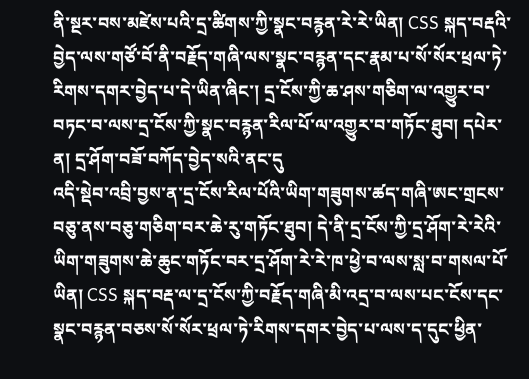ནི་སྔར་བས་མཛེས་པའི་དྲ་ཚིགས་ཀྱི་སྣང་བརྙན་རེ་རེ་ཡིན། CSS སྐད་བརྡའི་བྱེད་ལས་གཙོ་བོ་ནི་བརྗོད་གཞི་ལས་སྣང་བརྙན་དང་རྣམ་པ་སོ་སོར་ཕྲལ་ཏེ་རིགས་དགར་བྱེད་པ་དེ་ཡིན་ཞིང་། དྲ་ངོས་ཀྱི་ཆ་ཤས་གཅིག་ལ་འགྱུར་བ་བཏང་བ་ལས་དྲ་ངོས་ཀྱི་སྣང་བརྙན་རིལ་པོ་ལ་འགྱུར་བ་གཏོང་ཐུབ། དཔེར་ན། དྲ་ཤོག་བཟོ་བཀོད་བྱེད་སའི་ནང་དུ
འདི་སྡེབ་འབྲི་བྱས་ན་དྲ་ངོས་རིལ་པོའི་ཡིག་གཟུགས་ཚད་གཞི་ཨང་གྲངས་བཅུ་ནས་བཅུ་གཅིག་བར་ཆེ་རུ་གཏོང་ཐུབ། དེ་ནི་དྲ་ངོས་ཀྱི་དྲ་ཤོག་རེ་རེའི་ཡིག་གཟུགས་ཆེ་ཆུང་གཏོང་བར་དྲ་ཤོག་རེ་རེ་ཁ་ཕྱེ་བ་ལས་སླ་བ་གསལ་པོ་ཡིན། CSS སྐད་བརྡ་ལ་དྲ་ངོས་ཀྱི་བརྗོད་གཞི་མི་འདྲ་བ་ལས་པང་ངོས་དང་སྣང་བརྙན་བཅས་སོ་སོར་ཕྲལ་ཏེ་རིགས་དགར་བྱེད་པ་ལས་ད་དུང་ཕྱིན་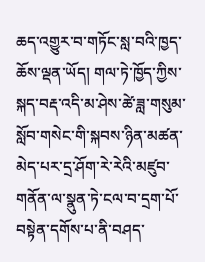ཆད་འགྱུར་བ་གཏོང་སླ་བའི་ཁྱད་ཆོས་ལྡན་ཡོད། གལ་ཏེ་ཁྱོད་ཀྱིས་སྐད་བརྡ་འདི་མ་ཤེས་ཚེ་ཟླ་གསུམ་སློབ་གསེང་གི་སྐབས་ཉིན་མཚན་མེད་པར་དྲ་ཤོག་རེ་རེའི་མཛུབ་གནོན་ལ་སྣུན་ཏེ་ངལ་བ་དྲག་པོ་བསྟེན་དགོས་པ་ནི་བཤད་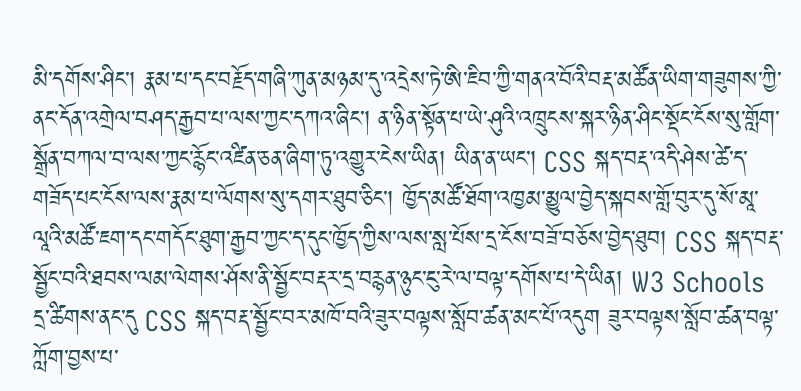མི་དགོས་ཤིང་། རྣམ་པ་དང་བརྗོད་གཞི་ཀུན་མཉམ་དུ་འདྲེས་ཏེ་ཨི་ཇིབ་ཀྱི་གནའ་བོའི་བརྡ་མཚོན་ཡིག་གཟུགས་ཀྱི་ནང་དོན་འགྲེལ་བཤད་རྒྱབ་པ་ལས་ཀྱང་དཀའ་ཞིང་། ན་ཉིན་སྟོན་པ་ཡེ་ཤུའི་འཁྲུངས་སྐར་ཉིན་ཤིང་སྡོང་ངོས་སུ་གློག་སྒྲོན་བཀལ་བ་ལས་ཀྱང་རྙོང་འཛིན་ཅན་ཞིག་ཏུ་འགྱུར་ངེས་ཡིན། ཡིན་ན་ཡང་། CSS སྐད་བརྡ་འདི་ཤེས་ཚེ་ད་གཟོད་པང་ངོས་ལས་རྣམ་པ་ལོགས་སུ་དགར་ཐུབ་ཅིང་། ཁྱོད་མཚོ་ཐོག་འཁྱམ་མྱུལ་བྱེད་སྐབས་གློ་བུར་དུ་སོ་མཱ་ལཱའི་མཚོ་ཇག་དང་གདོང་ཐུག་རྒྱབ་ཀྱང་ད་དུང་ཁྱོད་ཀྱིས་ལས་སླ་པོས་དྲ་ངོས་བཟོ་བཅོས་བྱེད་ཐུབ། CSS སྐད་བརྡ་སྦྱོང་བའི་ཐབས་ལམ་ལེགས་ཤོས་ནི་སྦྱོང་བརྡར་དྲ་བརྙན་ཉུང་ངུ་རེ་ལ་བལྟ་དགོས་པ་དེ་ཡིན། W3 Schools དྲ་ཚིགས་ནང་དུ CSS སྐད་བརྡ་སྦྱོང་བར་མཁོ་བའི་ཟུར་བལྟས་སློབ་ཚན་མང་པོ་འདུག ཟུར་བལྟས་སློབ་ཚན་བལྟ་ཀློག་བྱས་པ་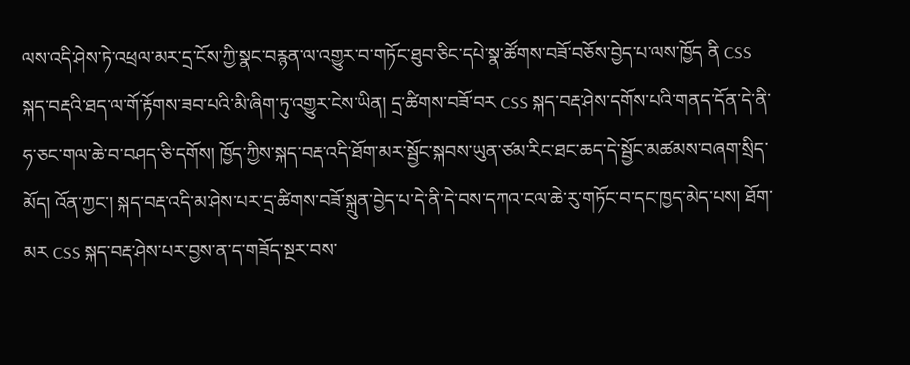ལས་འདི་ཤེས་ཏེ་འཕྲལ་མར་དྲ་ངོས་ཀྱི་སྣང་བརྙན་ལ་འགྱུར་བ་གཏོང་ཐུབ་ཅིང་དཔེ་སྣ་ཚོགས་བཟོ་བཅོས་བྱེད་པ་ལས་ཁྱོད ནི CSS སྐད་བརྡའི་ཐད་ལ་གོ་རྟོགས་ཟབ་པའི་མི་ཞིག་ཏུ་འགྱུར་ངེས་ཡིན། དྲ་ཚིགས་བཟོ་བར CSS སྐད་བརྡ་ཤེས་དགོས་པའི་གནད་དོན་དེ་ནི་ཧ་ཅང་གལ་ཆེ་བ་བཤད་ཅི་དགོས། ཁྱོད་ཀྱིས་སྐད་བརྡ་འདི་ཐོག་མར་སྦྱོང་སྐབས་ཡུན་ཙམ་རིང་ཐང་ཆད་དེ་སྦྱོང་མཚམས་བཞག་སྲིད་མོད། འོན་ཀྱང་། སྐད་བརྡ་འདི་མ་ཤེས་པར་དྲ་ཚིགས་བཟོ་སྐྲུན་བྱེད་པ་དེ་ནི་དེ་བས་དཀའ་ངལ་ཆེ་རུ་གཏོང་བ་དང་ཁྱད་མེད་པས། ཐོག་མར CSS སྐད་བརྡ་ཤེས་པར་བྱས་ན་ད་གཟོད་སྔར་བས་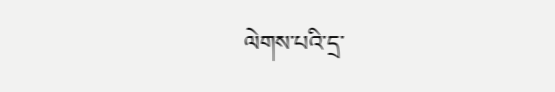ལེགས་པའི་དྲ་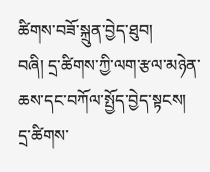ཚིགས་བཟོ་སྐྲུན་བྱེད་ཐུབ།
བཞི། དྲ་ཚིགས་ཀྱི་ལག་རྩལ་མཉེན་ཆས་དང་བཀོལ་སྤྱོད་བྱེད་སྟངས།
དྲ་ཚིགས་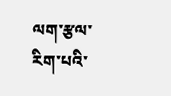ལག་རྩལ་རིག་པའི་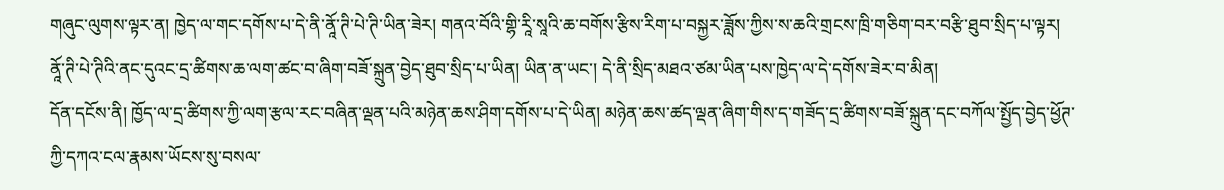གཞུང་ལུགས་ལྟར་ན། ཁྱེད་ལ་གང་དགོས་པ་དེ་ནི་ནཱོ་ཊི་པེ་ཊི་ཡིན་ཟེར། གནའ་བོའི་གྷི་རཱི་སཱའི་ཆ་བགོས་རྩིས་རིག་པ་བསྐྱར་ཟློས་ཀྱིས་ས་ཆའི་གྲངས་ཁྲི་གཅིག་བར་བརྩི་ཐུབ་སྲིད་པ་ལྟར། ནཱོ་ཊི་པེ་ཊིའི་ནང་དུའང་དྲ་ཚིགས་ཆ་ལག་ཚང་བ་ཞིག་བཟོ་སྐྲུན་བྱེད་ཐུབ་སྲིད་པ་ཡིན། ཡིན་ན་ཡང་། དེ་ནི་སྲིད་མཐའ་ཙམ་ཡིན་པས་ཁྱེད་ལ་དེ་དགོས་ཟེར་བ་མིན།
དོན་དངོས་ནི། ཁྱོད་ལ་དྲ་ཚིགས་ཀྱི་ལག་རྩལ་རང་བཞིན་ལྡན་པའི་མཉེན་ཆས་ཤིག་དགོས་པ་དེ་ཡིན། མཉེན་ཆས་ཚད་ལྡན་ཞིག་གིས་ད་གཟོད་དྲ་ཚིགས་བཟོ་སྐྲུན་དང་བཀོལ་སྤྱོད་བྱེད་ཕྱོཊ་ཀྱི་དཀའ་ངལ་རྣམས་ཡོངས་སུ་བསལ་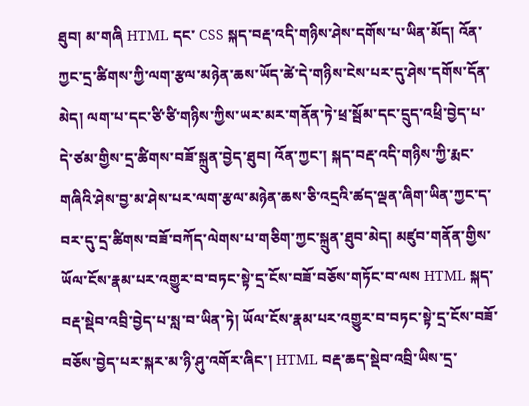ཐུབ། མ་གཞི HTML དང་ CSS སྐད་བརྡ་འདི་གཉིས་ཤེས་དགོས་པ་ཡིན་མོད། འོན་ཀྱང་དྲ་ཚིགས་ཀྱི་ལག་རྩལ་མཉེན་ཆས་ཡོད་ཚེ་དེ་གཉིས་ངེས་པར་དུ་ཤེས་དགོས་དོན་མེད། ལག་པ་དང་ཙི་ཙི་གཉིས་ཀྱིས་ཡར་མར་གནོན་ཏེ་ཕྲ་སྦོམ་དང་དྲུད་འཕྲི་བྱེད་པ་དེ་ཙམ་གྱིས་དྲ་ཚིགས་བཟོ་སྐྲུན་བྱེད་ཐུབ། འོན་ཀྱང་། སྐད་བརྡ་འདི་གཉིས་ཀྱི་རྨང་གཞིའི་ཤེས་བྱ་མ་ཤེས་པར་ལག་རྩལ་མཉེན་ཆས་ཅི་འདྲའི་ཚད་ལྡན་ཞིག་ཡིན་ཀྱང་ད་བར་དུ་དྲ་ཚིགས་བཟོ་བཀོད་ལེགས་པ་གཅིག་ཀྱང་སྐྲུན་ཐུབ་མེད། མཛུབ་གནོན་གྱིས་ཡོལ་ངོས་རྣམ་པར་འགྱུར་བ་བཏང་སྟེ་དྲ་ངོས་བཟོ་བཅོས་གཏོང་བ་ལས HTML སྐད་བརྡ་སྡེབ་འབྲི་བྱེད་པ་སླ་བ་ཡིན་ཏེ། ཡོལ་ངོས་རྣམ་པར་འགྱུར་བ་བཏང་སྟེ་དྲ་ངོས་བཟོ་བཅོས་བྱེད་པར་སྐར་མ་ཉི་ཤུ་འགོར་ཞིང་། HTML བརྡ་ཆད་སྡེབ་འབྲི་ཡིས་དྲ་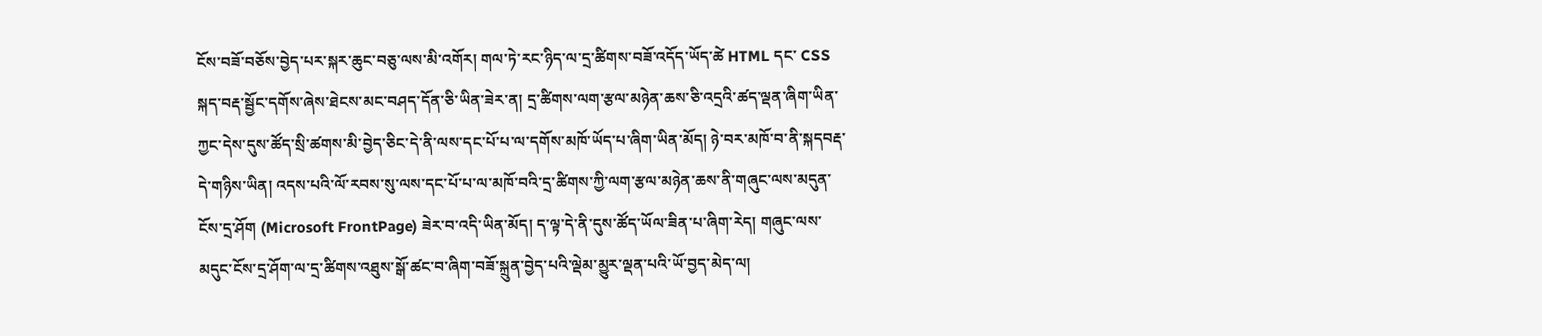ངོས་བཟོ་བཅོས་བྱེད་པར་སྐར་ཆུང་བཅུ་ལས་མི་འགོར། གལ་ཏེ་རང་ཉིད་ལ་དྲ་ཚིགས་བཟོ་འདོད་ཡོད་ཚེ HTML དང་ CSS སྐད་བརྡ་སྦྱོང་དགོས་ཞེས་ཐེངས་མང་བཤད་དོན་ཅི་ཡིན་ཟེར་ན། དྲ་ཚིགས་ལག་རྩལ་མཉེན་ཆས་ཅི་འདྲའི་ཚད་ལྡན་ཞིག་ཡིན་ཀྱང་དེས་དུས་ཚོད་སྲི་ཚགས་མི་བྱེད་ཅིང་དེ་ནི་ལས་དང་པོ་པ་ལ་དགོས་མཁོ་ཡོད་པ་ཞིག་ཡིན་མོད། ཉེ་བར་མཁོ་བ་ནི་སྐདབརྡ་དེ་གཉིས་ཡིན། འདས་པའི་ལོ་རབས་སུ་ལས་དང་པོ་པ་ལ་མཁོ་བའི་དྲ་ཚིགས་ཀྱི་ལག་རྩལ་མཉེན་ཆས་ནི་གཞུང་ལས་མདུན་ངོས་དྲ་ཤོག (Microsoft FrontPage) ཟེར་བ་འདི་ཡིན་མོད། ད་ལྟ་དེ་ནི་དུས་ཚོད་ཡོལ་ཟིན་པ་ཞིག་རེད། གཞུང་ལས་མདུང་ངོས་དྲ་ཤོག་ལ་དྲ་ཚིགས་འཐུས་སྒོ་ཚང་བ་ཞིག་བཟོ་སྐྲུན་བྱེད་པའི་ལྡེམ་མྱུར་ལྡན་པའི་ཡོ་བྱད་མེད་ལ།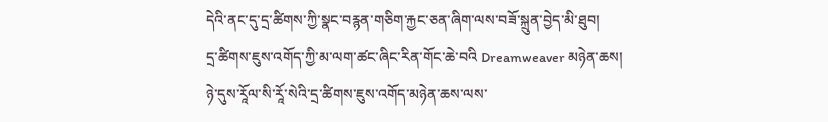དེའི་ནང་དུ་དྲ་ཚིགས་ཀྱི་སྣང་བརྙན་གཅིག་རྐྱང་ཅན་ཞིག་ལས་བཟོ་སྐྲུན་བྱེད་མི་ཐུབ།
དྲ་ཚིགས་ཇུས་འགོད་ཀྱི་མ་ལག་ཚང་ཞིང་རིན་གོང་ཆེ་བའི Dreamweaver མཉེན་ཆས།
ཉེ་དུས་རཱོལ་སི་རཱོ་སེའི་དྲ་ཚིགས་ཇུས་འགོད་མཉེན་ཆས་ལས་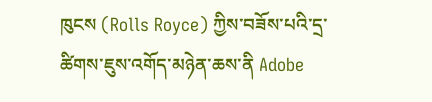ཁུངས (Rolls Royce) ཀྱིས་བཟོས་པའི་དྲ་ཚིགས་ཇུས་འགོད་མཉེན་ཆས་ནི Adobe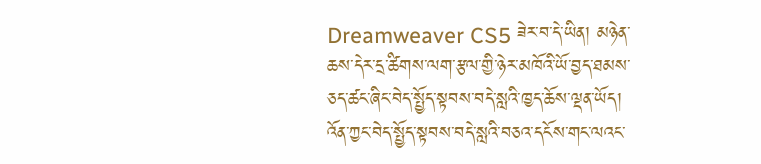Dreamweaver CS5 ཟེར་བ་དེ་ཡིན། མཉེན་ཆས་དེར་དྲ་ཚིགས་ལག་རྩལ་གྱི་ཉེར་མཁོའི་ཡོ་བྱད་ཐམས་ཅད་ཚང་ཞིང་བེད་སྤྱོད་སྟབས་བདེ་སླའི་ཁྱད་ཆོས་ལྡན་ཡོད། འོན་ཀྱང་བེད་སྤྱོད་སྟབས་བདེ་སླའི་བཅའ་དངོས་གང་ལའང་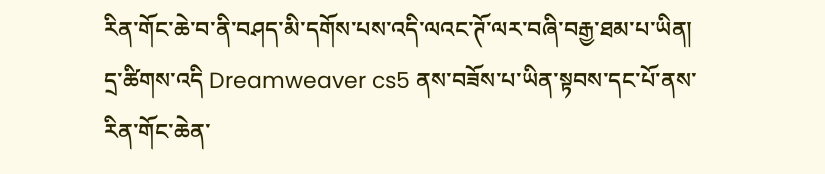རིན་གོང་ཆེ་བ་ནི་བཤད་མི་དགོས་པས་འདི་ལའང་ཊོ་ལར་བཞི་བརྒྱ་ཐམ་པ་ཡིན། དྲ་ཚིགས་འདི Dreamweaver cs5 ནས་བཟོས་པ་ཡིན་སྟབས་དང་པོ་ནས་རིན་གོང་ཆེན་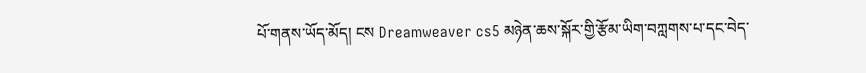པོ་གནས་ཡོད་མོད། ངས Dreamweaver cs5 མཉེན་ཆས་སྐོར་གྱི་རྩོམ་ཡིག་བཀླགས་པ་དང་བེད་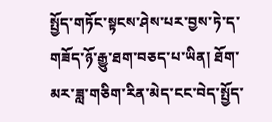སྤྱོད་གཏོང་སྟངས་ཤེས་པར་བྱས་ཏེ་ད་གཟོད་ཉོ་རྒྱུ་ཐག་བཅད་པ་ཡིན། ཐོག་མར་ཟླ་གཅིག་རིན་མེད་ངང་བེད་སྤྱོད་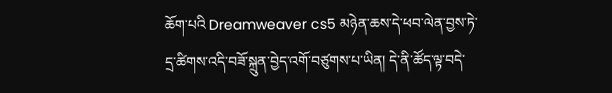ཆོག་པའི Dreamweaver cs5 མཉེན་ཆས་དེ་ཕབ་ལེན་བྱས་ཏེ་དྲ་ཚིགས་འདི་བཟོ་སྐྲུན་བྱེད་འགོ་བཙུགས་པ་ཡིན། དེ་ནི་ཚོད་ལྟ་བདེ་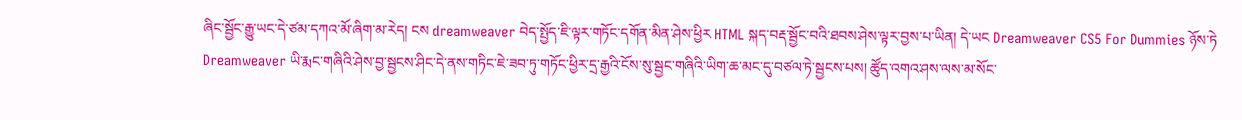ཞིང་སྦྱོང་རྒྱུ་ཡང་དེ་ཙམ་དཀའ་མོ་ཞིག་མ་རེད། ངས dreamweaver བེད་སྤྱོད་ཇི་ལྟར་གཏོང་དགོན་མིན་ཤེས་ཕྱིར HTML སྐད་བརྡ་སྦྱོང་བའི་ཐབས་ཤེས་ལྟར་བྱས་པ་ཡིན། དེ་ཡང Dreamweaver CS5 For Dummies ཉོས་ཏེ Dreamweaver ཡི་རྨང་གཞིའི་ཤེས་བྱ་སྦྱངས་ཤིང་དེ་ནས་གཏིང་ཇེ་ཟབ་ཏུ་གཏོང་ཕྱིར་དྲ་རྒྱའི་ངོས་སུ་སྦྱང་གཞིའི་ཡིག་ཆ་མང་དུ་བཙལ་ཏེ་སྦྱངས་པས། ཚོུད་འགའ་ཤས་ལས་མ་སོང་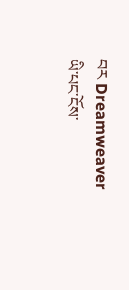བར Dreamweaver ཡི་པང་ངོས་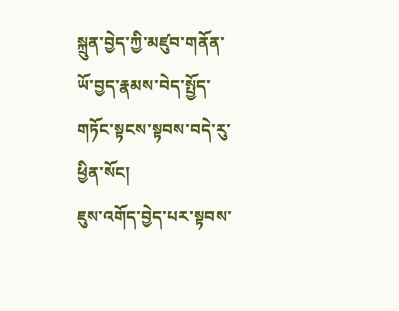སྐྲུན་བྱེད་ཀྱི་མཛུབ་གནོན་ཡོ་བྱད་རྣམས་བེད་སྤྱོད་གཏོང་སྟངས་སྟབས་བདེ་རུ་ཕྱིན་སོང།
ཇུས་འགོད་བྱེད་པར་སྟབས་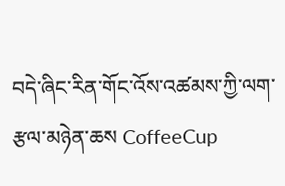བདེ་ཞིང་རིན་གོང་འོས་འཚམས་ཀྱི་ལག་རྩལ་མཉེན་ཆས CoffeeCup